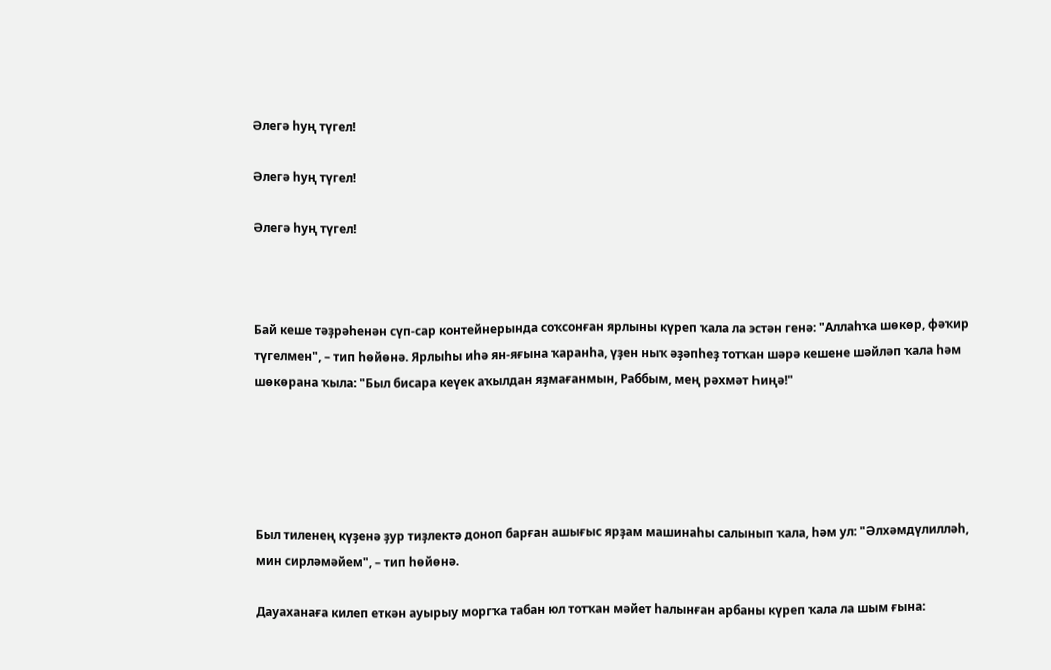Әлегә һуң түгел!

Әлегә һуң түгел!

Әлегә һуң түгел!



Бай кеше тәҙрәһенән сүп-сар контейнерында соҡсонған ярлыны күреп ҡала ла эстән генә: "Аллаһҡа шөкөр, фәҡир түгелмен", – тип һөйөнә. Ярлыһы иһә ян-яғына ҡаранһа, үҙен ныҡ әҙәпһеҙ тотҡан шәрә кешене шәйләп ҡала һәм шөкөрана ҡыла: "Был бисара кеүек аҡылдан яҙмағанмын, Раббым, мең рәхмәт Һиңә!"





Был тиленең күҙенә ҙур тиҙлектә доноп барған ашығыс ярҙам машинаһы салынып ҡала, һәм ул: "Әлхәмдүлилләһ, мин сирләмәйем", – тип һөйөнә.

Дауаханаға килеп еткән ауырыу моргҡа табан юл тотҡан мәйет һалынған арбаны күреп ҡала ла шым ғына: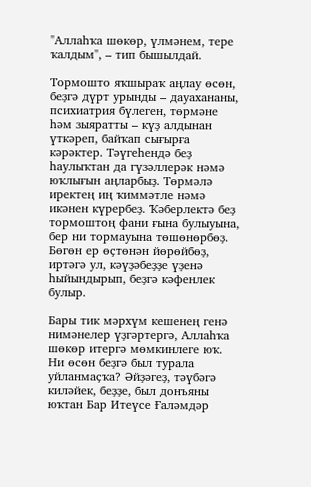"Аллаһҡа шөкөр, үлмәнем, тере ҡалдым", – тип бышылдай.

Тормошто яҡшыраҡ аңлау өсөн, беҙгә дүрт урынды – дауахананы, психиатрия бүлеген, төрмәне һәм зыяратты – күҙ алдынан үткәреп, байҡап сығырға кәрәктер. Тәүгеһендә беҙ һаулыҡтан да гүзәллерәк нәмә юҡлығын аңларбыҙ. Төрмәлә иректең иң ҡиммәтле нәмә икәнен күрербеҙ. Ҡәберлектә беҙ тормоштоң фани ғына булыуына, бер ни тормауына төшөнөрбөҙ. Бөгөн ер өҫтөнән йөрөйбөҙ, иртәгә ул, кәүҙәбеҙҙе үҙенә һыйындырып, беҙгә кәфенлек булыр.

Бары тик мәрхүм кешенең генә нимәнелер үҙгәртергә, Аллаһҡа шөкөр итергә мөмкинлеге юҡ. Ни өсөн беҙгә был турала уйланмаҫҡа? Әйҙәгеҙ, тәүбәгә киләйек, беҙҙе, был донъяны юҡтан Бар Итеүсе Ғаләмдәр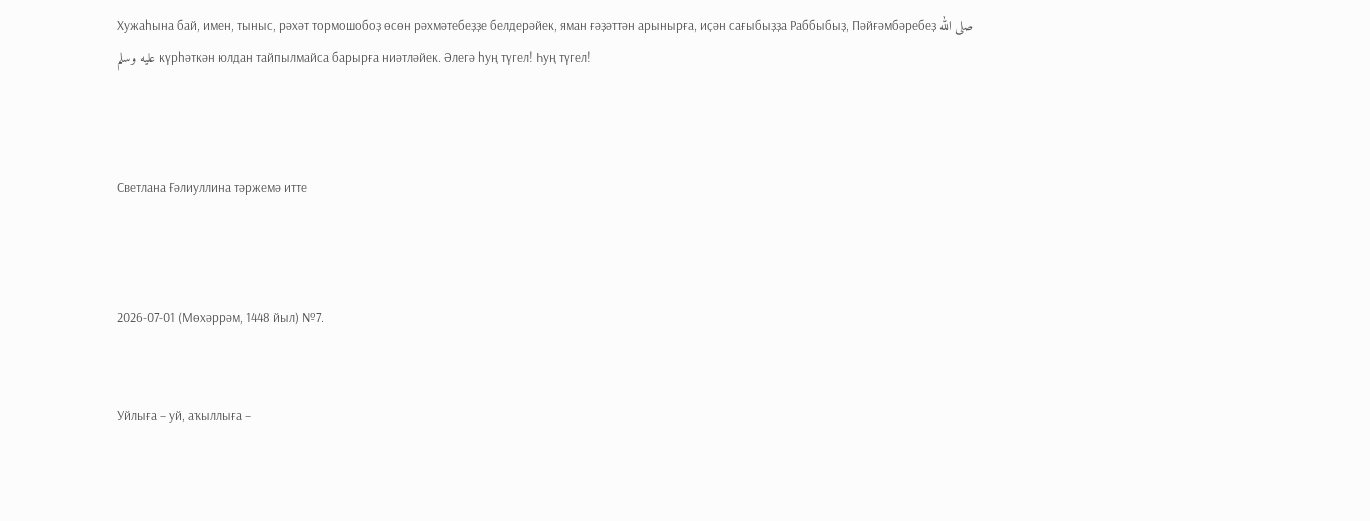Хужаһына бай, имен, тыныс, рәхәт тормошобоҙ өсөн рәхмәтебеҙҙе белдерәйек, яман ғәҙәттән арынырға, иҫән сағыбыҙҙа Раббыбыҙ, Пәйғәмбәребеҙ صلى الله عليه وسلم күрһәткән юлдан тайпылмайса барырға ниәтләйек. Әлегә һуң түгел! Һуң түгел!



Светлана Ғәлиуллина тәржемә итте



2026-07-01 (Мөхәррәм, 1448 йыл) №7.


Уйлыға – уй, аҡыллыға –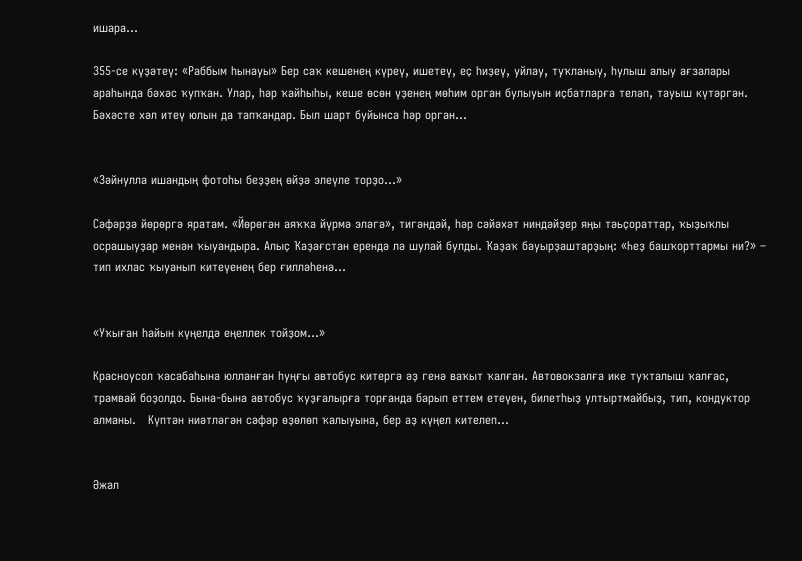ишара...

355-се күҙәтеү: «Раббым һынауы» Бер саҡ кешенең күреү, ишетеү, еҫ һиҙеү, уйлау, туҡланыу, һулыш алыу ағзалары араһында бәхәс ҡупҡан. Улар, һәр ҡайһыһы, кеше өсөн үҙенең мөһим орган булыуын иҫбатларға теләп, тауыш күтәргән. Бәхәсте хәл итеү юлын да тапҡандар. Был шарт буйынса һәр орган...


«Зәйнулла ишандың фотоһы беҙҙең өйҙә элеүле торҙо...»

Сәфәрҙә йөрөргә яратам. «Йөрөгән аяҡҡа йүрмә эләгә», тигәндәй, һәр сәйәхәт ниндәйҙер яңы тәьҫораттар, ҡыҙыҡлы осрашыуҙар менән ҡыуандыра. Алыҫ Ҡаҙағстан ерендә лә шулай булды. Ҡаҙаҡ бауырҙаштарҙың: «Һеҙ башҡорттармы ни?» – тип ихлас ҡыуанып китеүенең бер ғилләһенә...


«Уҡыған һайын күңелдә еңеллек тойҙом...»

Красноусол ҡасабаһына юлланған һуңғы автобус китергә әҙ генә ваҡыт ҡалған. Автовокзалға ике туҡталыш ҡалғас, трамвай боҙолдо. Бына-бына автобус ҡуҙғалырға торғанда барып еттем етеүен, билетһыҙ ултыртмайбыҙ, тип, кондуктор алманы.   Күптән ниәтләгән сәфәр өҙөлөп ҡалыуына, бер аҙ күңел кителеп...


Әжәл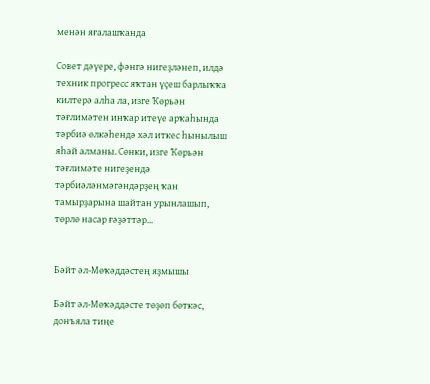менән яғалашҡанда

Совет дәүере, фәнгә нигеҙләнеп, илдә техник прогресс яҡтан үҫеш барлыҡҡа килтерә алһа ла, изге Ҡөрьән тәғлимәтен инҡар итеүе арҡаһында тәрбиә өлкәһендә хәл иткес һынылыш яһай алманы. Сөнки, изге Ҡөрьән тәғлимәте нигеҙендә тәрбиәләнмәгәндәрҙең ҡан тамырҙарына шайтан урынлашып, төрлө насар ғәҙәттәр...


Бәйт әл-Мөҡәддәстең яҙмышы

Бәйт әл-Мөҡәддәсте төҙөп бөткәс, донъяла тиңе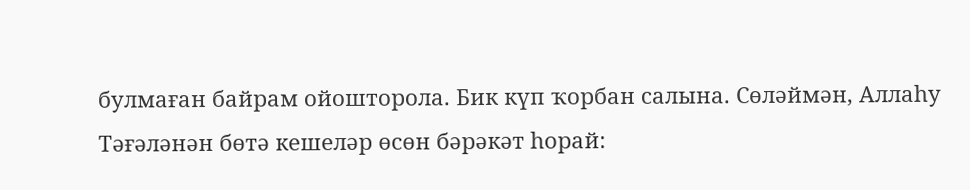булмаған байрам ойошторола. Бик күп ҡорбан салына. Сөләймән, Аллаһу Тәғәләнән бөтә кешеләр өсөн бәрәкәт һорай: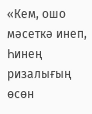«Кем, ошо мәсеткә инеп, Һинең ризалығың өсөн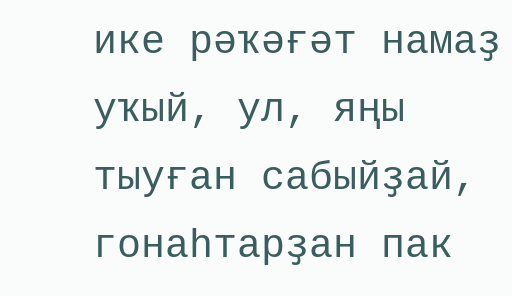ике рәҡәғәт намаҙ уҡый, ул, яңы тыуған сабыйҙай, гонаһтарҙан пак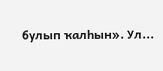булып ҡалһын». Ул...